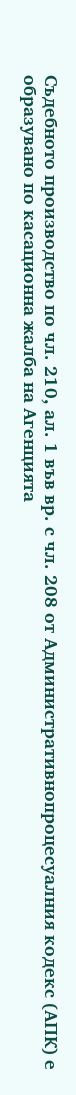Съдебното производство по чл. 210, ал. 1 във вр. с чл. 208 от Административнопроцесуалния кодекс (АПК) е образувано по касационна жалба на Агенцията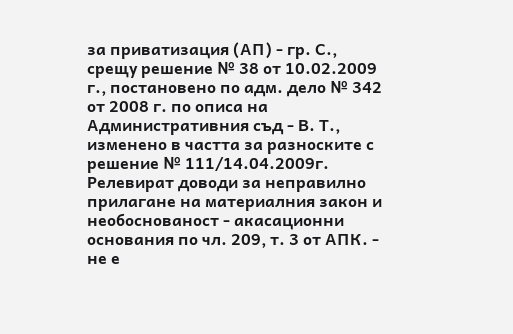за приватизация (АП) - гр. С., срещу решение № 38 от 10.02.2009 г., постановено по адм. дело № 342 от 2008 г. по описа на Административния съд - В. Т., изменено в частта за разноските с решение № 111/14.04.2009г. Релевират доводи за неправилно прилагане на материалния закон и необоснованост - акасационни основания по чл. 209, т. 3 от АПК. - не е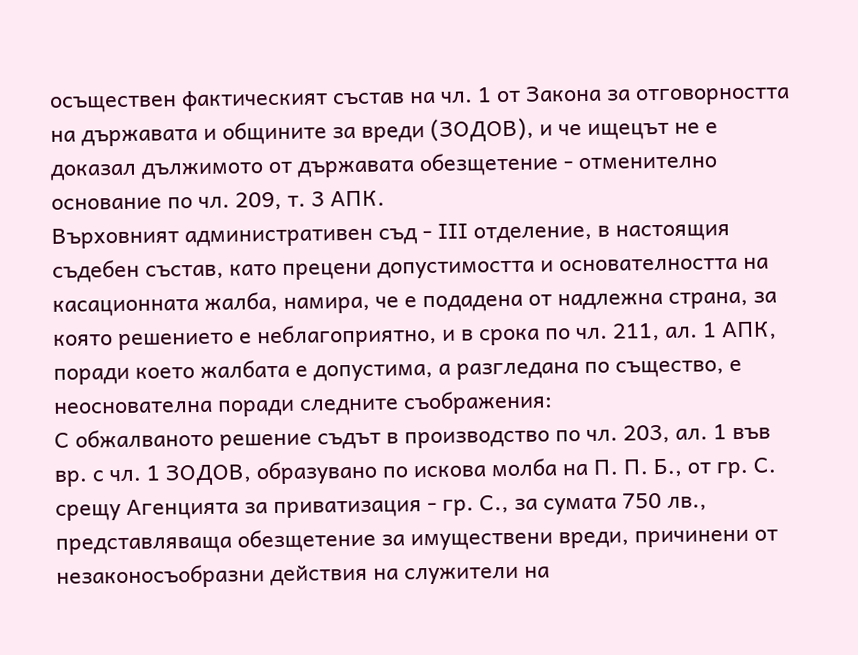осъществен фактическият състав на чл. 1 от Закона за отговорността на държавата и общините за вреди (ЗОДОВ), и че ищецът не е доказал дължимото от държавата обезщетение - отменително основание по чл. 209, т. 3 АПК.
Върховният административен съд - ІІІ отделение, в настоящия съдебен състав, като прецени допустимостта и основателността на касационната жалба, намира, че е подадена от надлежна страна, за която решението е неблагоприятно, и в срока по чл. 211, ал. 1 АПК, поради което жалбата е допустима, а разгледана по същество, е неоснователна поради следните съображения:
С обжалваното решение съдът в производство по чл. 203, ал. 1 във вр. с чл. 1 ЗОДОВ, образувано по искова молба на П. П. Б., от гр. С. срещу Агенцията за приватизация - гр. С., за сумата 750 лв., представляваща обезщетение за имуществени вреди, причинени от незаконосъобразни действия на служители на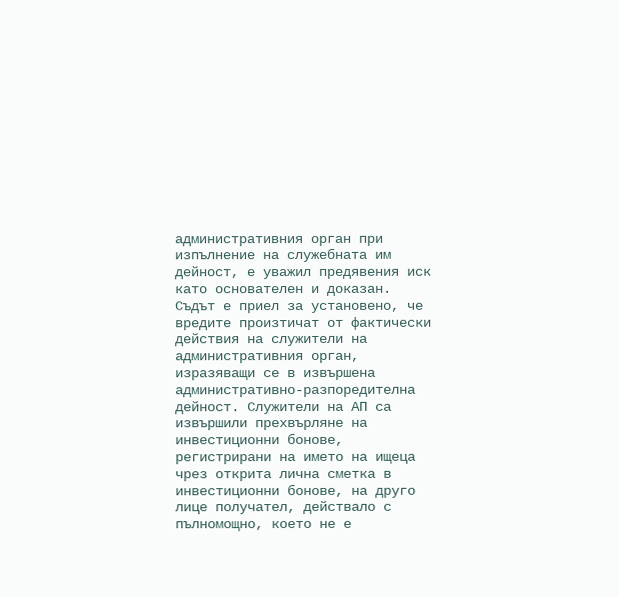административния орган при изпълнение на служебната им дейност, е уважил предявения иск като основателен и доказан.
Съдът е приел за установено, че вредите произтичат от фактически действия на служители на административния орган, изразяващи се в извършена административно-разпоредителна дейност. Служители на АП са извършили прехвърляне на инвестиционни бонове, регистрирани на името на ищеца чрез открита лична сметка в инвестиционни бонове, на друго лице получател, действало с пълномощно, което не е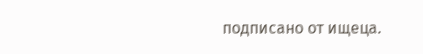подписано от ищеца.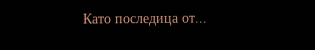Като последица от...